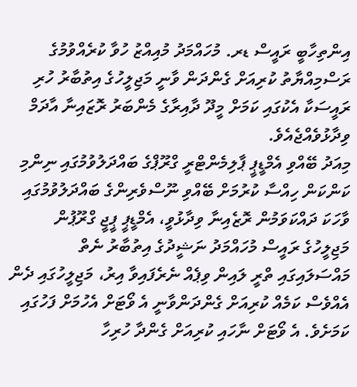އިންތިހާބީ ރައީސް ޑރ. މުހައްމަދު މުއިއްޒު ހުވާ ކުރެއްވުމުގެ ރަސްމިއްޔާތު ކުރިއަށް ގެންދަން ވާނީ މަޖިލީހުގެ އިތުބާރު ހުރި ރައީސަކާ އެކުގައި ކަމަށް މީދޫ ދާއިރާގެ މެންބަރު ރޮޒައިނާ އާދަމް ވިދާޅުވެއްޖެއެވެ.
މިއަދު ބޭއްވި އެމްޑީޕީ ޕާލިމެންޓްރީ ގްރޫޕްގެ ބައްދަލުވުމުގައި ނިންމި ކަންކަން ހިއްސާ ކުރުމަށް ބޭއްވި ނޫސްވެރިންގެ ބައްދަލުވުމުގައި ވާހަކަ ދައްކަވަމުން ރޮޒެއިނާ ވިދާޅުވީ، އެމްޑީޕީ ޕީޖީ ގްރޫޕުން މަޖިލީހުގެ ރައީސް މުހައްމަދު ނަޝީދުގެ އިތުބާރު ނެތް މައްސަލައިގައި ތްރީ ލައިން ވިޕެއް ނެރެފައިވާ އިރު، މަޖިލީހުގައި ދެން އެއްވެސް ކަމެއް ކުރިއަށް ގެންދަންވާނީ އެ ވޯޓަށް އެހުމަށް ފަހުގައި ކަމަށެވެ. އެ ވޯޓަށް ނާހައި ކުރިއަށް ގެންދާ ހުރިހާ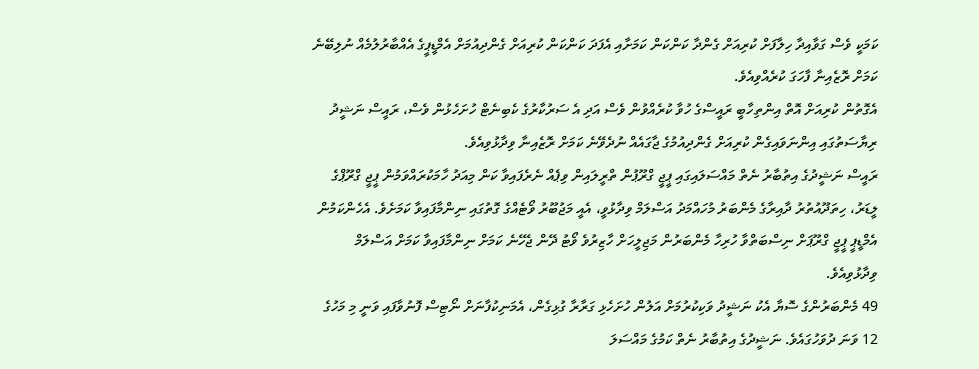ކަމަކީ ވެސް ގަވާއިދާ ހިލާފަށް ކުރިއަށް ގެންދާ ކަންކަން ކަމަށާއި އެފަދަ ކަންކަން ކުރިއަށް ގެންދިއުމަށް އެމްޑީޕީގެ އެއްބާރުލުމެއް ނުލިބޭނެ ކަމަށް ރޮޒެއިނާ ފާހަގަ ކުރެއްވިއެވެ.
އެގޮތުން ކުރިއަށް އޮތް އިންތިހާބީ ރައީސްގެ ހުވާ ކުރެއްވުން ވެސް އަދި އެ ސަރުކާރުގެ ކެބިނެޓް ހުށަހެޅުން ވެސް، ރައީސް ނަޝީދު ރިޔާސަތުގައި އިންނަވައިގެން ކުރިއަށް ގެންދިއުމުގެ ޖާގައެއް ނުދެވޭނެ ކަމަށް ރޮޒެއިނާ ވިދާޅުވިއެވެ.
ރައީސް ނަޝީދުގެ އިތުބާރު ނެތް މައްސަލައިގައި ޕީޖީ ގްރޫޕުން ތްރީލައިން ވިޕެއް ނެރެފައިވާ ކަން މިއަދު ހާމަކުރައްވަމުން ޕީޖީ ގްރޫޕްގެ ލީޑަރު، ހިތަދޫއުތުރު ދާއިރާގެ މެންބަރު މުހައްމަދު އަސްލަމް ވިދާޅުވީ، އެއީ މަޖުބޫރު ވޯޓެއްގެ ގޮތުގައި ނިންމާފައިވާ ކަމަށެވެ. އެހެންކަމުން އެމްޑީޕީ ޕީޖީ ގްރޫޕަށް ނިސްބަތްވާ ހުރިހާ މެންބަރުން މަޖިލީހަށް ހާޒިރުވެ ވޯޓު ދޭން ޖެހޭނެ ކަމަށް ނިންމާފައިވާ ކަމަށް އަސްލަމް ވިދާޅުވިއެވެ.
49 މެންބަރުންގެ ސޮޔާ އެކު ނަޝީދު ވަކިކުރުމަށް އަލުން ހުށަހެޅި ގަރާރާ ގުޅިގެން، އެމަނިކުފާނަށް ނޯޓިސް ފޮނުވާފައި ވަނީ މި މަހުގެ 12 ވަނަ ދުވަހުގައެވެ. ނަޝީދުގެ އިތުބާރު ނެތް ކަމުގެ މައްސަލަ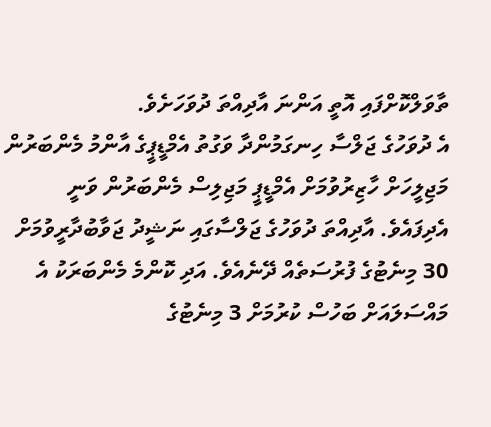ތާވަލްކޮށްފައި އޮތީ އަންނަ އާދިއްތަ ދުވަހަށެވެ.
އެ ދުވަހުގެ ޖަލްސާ ހިނގަމުންދާ ވަގުތު އެމްޑީޕީގެ އާންމު މެންބަރުން މަޖިލީހަށް ހާޒިރުވުމަށް އެމްޑީޕީ މަޖިލިސް މެންބަރުން ވަނީ އެދިފައެވެ. އާދިއްތަ ދުވަހުގެ ޖަލްސާގައި ނަޝީދު ޖަވާބުދާރީވުމަށް 30 މިނެޓުގެ ފުރުސަތެއް ދޭނެއެވެ. އަދި ކޮންމެ މެންބަރަކު އެ މައްސަލައަށް ބަހުސް ކުރުމަށް 3 މިނެޓުގެ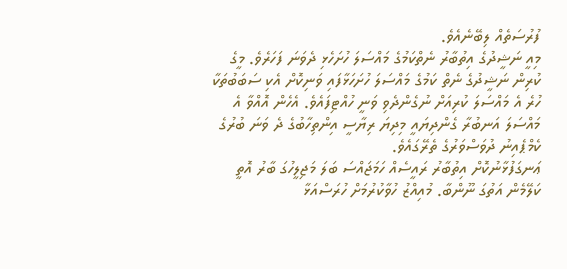ފުރުސަތެއް ލިބޭނެއެވެ.
މިއީ ނަޝީދުގެ އިތުބާރު ނެތްކަމުގެ މައްސަލަ ހުށަހެޅި ދެވަނަ ފަހަރެވެ. މީގެ ކުރިން ނަޝީދުގެ ނެތް ކަމުގެ މައްސަލަ ހުށަހަޅާފައި ވަނިކޮށް އެކި ސަބަބުތަކާ ހުރެ އެ މައްސަލަ ކުރިއަށް ނުގެންދެވި ވަނީ ހުއްޓިފައެވެ. އެހެން އޮއްވާ އެ މައްސަލަ އަނބުރާ ގެންދިޔައީ މިދިޔަ ރިޔާސީ އިންތިހާބުގެ ދެ ވަނަ ބުރުގެ ކެމްޕެއިނު ދުވަސްވަރުގެ ތެރޭގައެވެ.
ޢަނގަފުޅާނުކޮށް އިތުބާރު ރައީސެއް ހަމަޖައްސަ ބަލަ މަޖިލީހުގަ ބާރު އޮތީ ކަލޭމެން އަތުގަ ނޫންބާ. މުއިއްޒު ހުވާކުރުމަށް ހުރަސްއަޅާ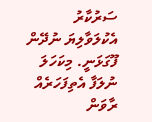ސަރުކާރު އެކުލަވާލިޔަ ނުދޭން ފޫގަޅަނީ. މިކަހަލަ ނުލަފާ އެތިފަހަރެއް ރާވަން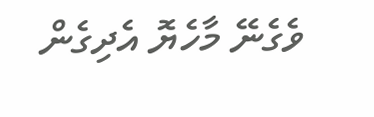ވެގެނޭ މާހެޔޮ އެދިގެން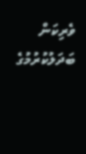ވެރިކަން ބަދަލުކުރުމުގެ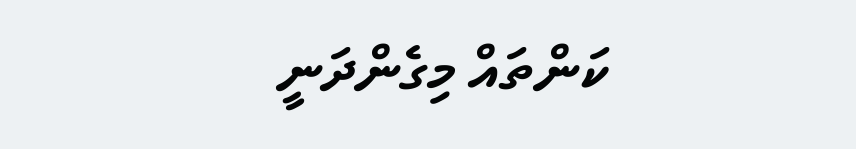ކަންތައް މިގެންދަނީ